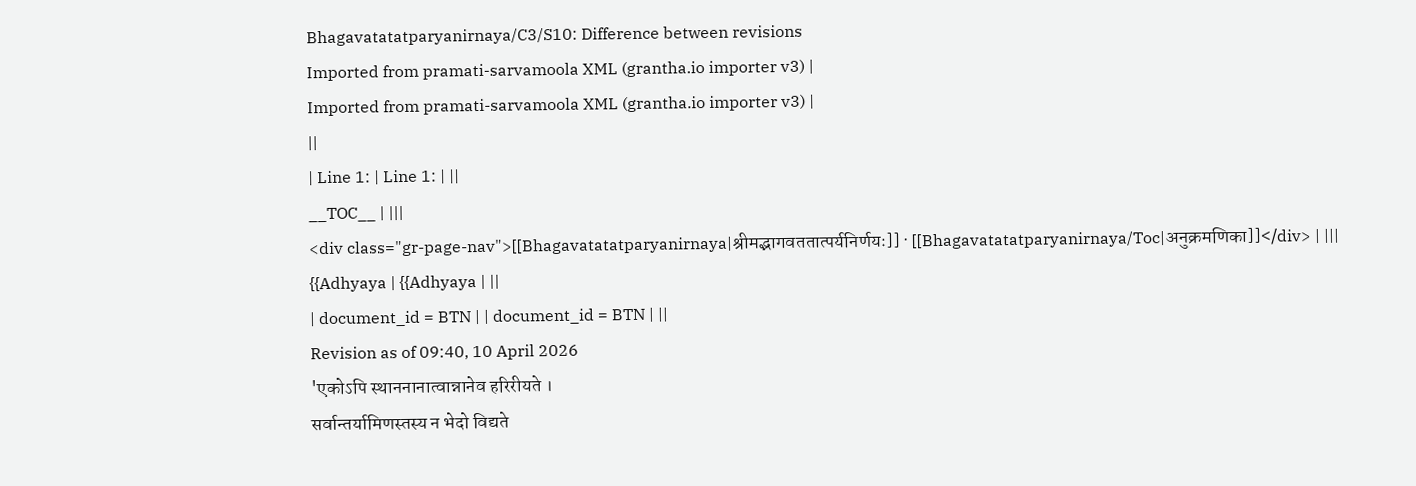Bhagavatatatparyanirnaya/C3/S10: Difference between revisions
Imported from pramati-sarvamoola XML (grantha.io importer v3) |
Imported from pramati-sarvamoola XML (grantha.io importer v3) |
||
| Line 1: | Line 1: | ||
__TOC__ | |||
<div class="gr-page-nav">[[Bhagavatatatparyanirnaya|श्रीमद्भागवततात्पर्यनिर्णयः]] · [[Bhagavatatatparyanirnaya/Toc|अनुक्रमणिका]]</div> | |||
{{Adhyaya | {{Adhyaya | ||
| document_id = BTN | | document_id = BTN | ||
Revision as of 09:40, 10 April 2026
'एकोऽपि स्थाननानात्वान्नानेव हरिरीयते ।
सर्वान्तर्यामिणस्तस्य न भेदो विद्यते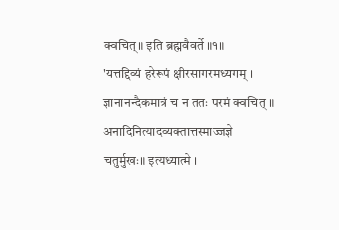क्वचित्॥ इति ब्रह्मवैवर्ते ॥१॥
'यत्तद्दिव्यं हरेरूपं क्षीरसागरमध्यगम् । ज्ञानानन्दैकमात्रं च न ततः परमं क्वचित् ॥ अनादिनित्यादव्यक्तात्तस्माज्जज्ञे चतुर्मुखः॥ इत्यध्यात्मे ।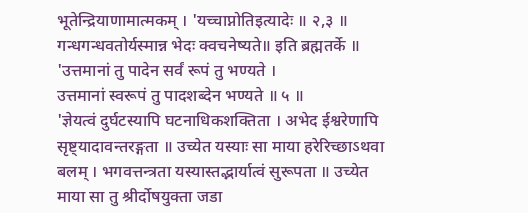भूतेन्द्रियाणामात्मकम् । 'यच्चाप्नोतिइत्यादेः ॥ २,३ ॥
गन्धगन्धवतोर्यस्मान्न भेदः क्वचनेष्यते॥ इति ब्रह्मतर्के ॥ 'उत्तमानां तु पादेन सर्वं रूपं तु भण्यते ।
उत्तमानां स्वरूपं तु पादशब्देन भण्यते ॥ ५ ॥
'ज्ञेयत्वं दुर्घटस्यापि घटनाधिकशक्तिता । अभेद ईश्वरेणापि सृष्ट्यादावन्तरङ्गता ॥ उच्येत यस्याः सा माया हरेरिच्छाऽथवा बलम् । भगवत्तन्त्रता यस्यास्तद्भार्यात्वं सुरूपता ॥ उच्येत माया सा तु श्रीर्दोषयुक्ता जडा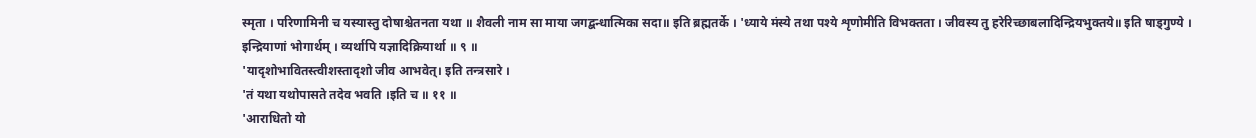स्मृता । परिणामिनी च यस्यास्तु दोषाश्चेतनता यथा ॥ शैवली नाम सा माया जगद्बन्धात्मिका सदा॥ इति ब्रह्मतर्के । 'ध्याये मंस्ये तथा पश्ये शृणोमीति विभक्तता । जीवस्य तु हरेरिच्छाबलादिन्द्रियभुक्तये॥ इति षाड्गुण्ये ।
इन्द्रियाणां भोगार्थम् । व्यर्थापि यज्ञादिक्रियार्था ॥ ९ ॥
'यादृशोभावितस्त्वीशस्तादृशो जीव आभवेत्। इति तन्त्रसारे ।
'तं यथा यथोपासते तदेव भवति ।इति च ॥ ११ ॥
'आराधितो यो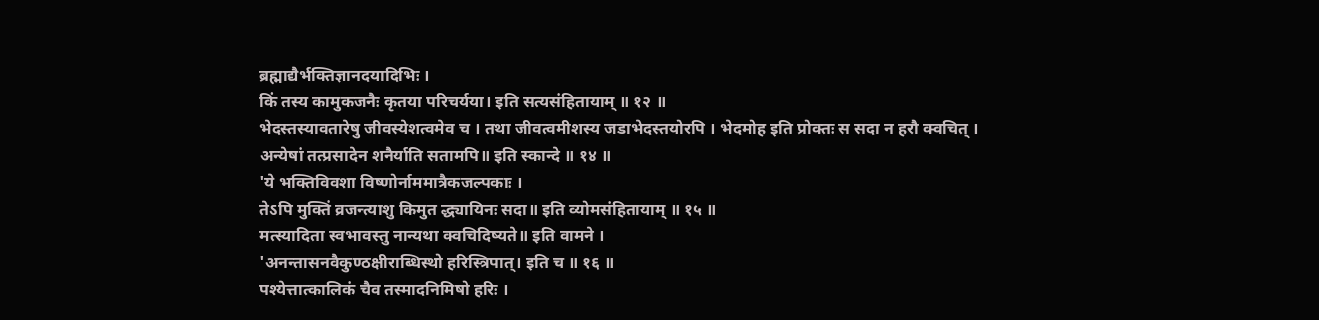ब्रह्माद्यैर्भक्तिज्ञानदयादिभिः ।
किं तस्य कामुकजनैः कृतया परिचर्यया। इति सत्यसंहितायाम् ॥ १२ ॥
भेदस्तस्यावतारेषु जीवस्येशत्वमेव च । तथा जीवत्वमीशस्य जडाभेदस्तयोरपि । भेदमोह इति प्रोक्तः स सदा न हरौ क्वचित् ।
अन्येषां तत्प्रसादेन शनैर्याति सतामपि॥ इति स्कान्दे ॥ १४ ॥
'ये भक्तिविवशा विष्णोर्नाममात्रैकजल्पकाः ।
तेऽपि मुक्तिं व्रजन्त्याशु किमुत द्ध्यायिनः सदा॥ इति व्योमसंहितायाम् ॥ १५ ॥
मत्स्यादिता स्वभावस्तु नान्यथा क्वचिदिष्यते॥ इति वामने ।
'अनन्तासनवैकुण्ठक्षीराब्धिस्थो हरिस्त्रिपात्। इति च ॥ १६ ॥
पश्येत्तात्कालिकं चैव तस्मादनिमिषो हरिः ।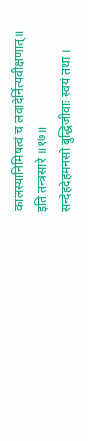कालस्यानिमिषत्वं च लवादेर्नित्यवीक्षणात्॥ इति तन्त्रसारे ॥१७॥
सन्देहदेहमनसो बुद्धिजीवाः स्वयं तथा ।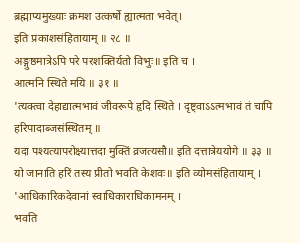ब्रह्माप्यमुख्याः क्रमश उत्कर्षो ह्यात्मता भवेत्।
इति प्रकाशसंहितायाम् ॥ २८ ॥
अङ्गुष्ठमात्रेऽपि परे परशक्तिर्यतो विभुः॥ इति च ।
आत्मनि स्थिते मयि ॥ ३१ ॥
'त्यक्त्वा देहाद्यात्मभावं जीवरूपे हृदि स्थिते । दृष्ट्वाऽऽत्मभावं तं चापि हरिपादाब्जसंस्थितम् ॥
यदा पश्यत्यापरोक्ष्यात्तदा मुक्तिं व्रजत्यसौ॥ इति दत्तात्रेययोगे ॥ ३३ ॥
यो जानाति हरिं तस्य प्रीतो भवति केशवः॥ इति व्योमसंहितायाम् । 'आधिकारिकदेवानां स्वाधिकाराधिकामनम् ।
भवति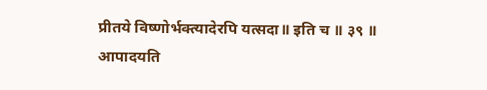प्रीतये विष्णोर्भक्त्यादेरपि यत्सदा॥ इति च ॥ ३९ ॥
आपादयति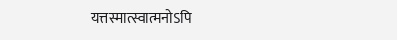यत्तस्मात्स्वात्मनोऽपि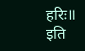हरिः॥
इति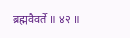ब्रह्मवैवर्ते ॥ ४२ ॥